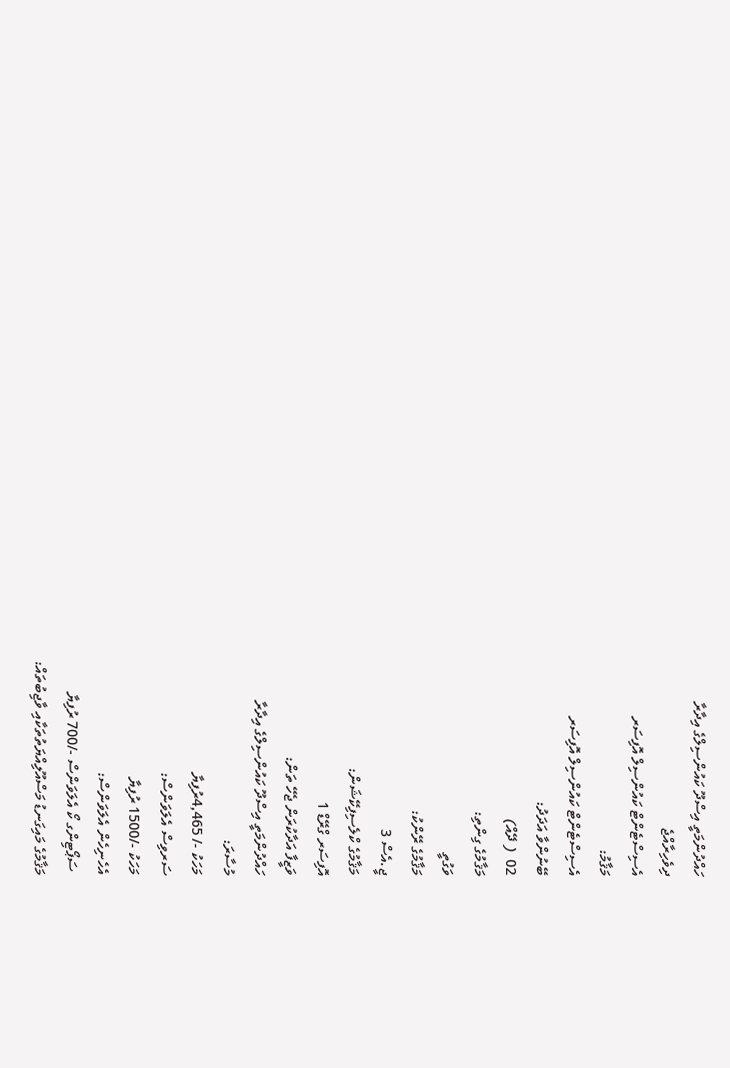ހައްދުންމަތީ އިސްދޫ ކައުންސިލްގެ އިދާރާ
ދިވެހިރާއްޖެ
އެސިސްޓެންޓް ކައުންސިލް އޮފިސަރ
މަޤާމު:
އެސިސްޓެންޓް ކައުންސިލް އޮފިސަރ
ބޭނުންވާ އަދަދު:
02  ( ދޭއް)
މަޤާމުގެ ގިންތި:
ވަގުތީ
މަޤާމުގެ ރޭންކު:
ޖީ.އެސް 3
މަޤާމުގެ ކްލެސިފިކޭޝަން:
އޮފިސަރ ގްރޭޑް 1
ވަޒީފާ އަދާކުރަން ޖެހޭ ތަން:
ހައްދުންމަތީ އިސްދޫ ކައުންސިލްގެ އިދާރާ
މުސާރަ:
މަހަކު -/ 4,465ރުފިޔާ
ސަރވިސް އެލަވަންސް:
މަހަކު -/1500 ރުފިޔާ
އެހެނިހެން އެލަވަންސް:
 ސަޕޯޓިންގ ކޯ އެލަވަންސް -/700 ރުފިޔާ
މަޤާމުގެ މައިގަނޑު މަސްއޫލިއްޔަތުތަކާއި ވާޖިބުތައް: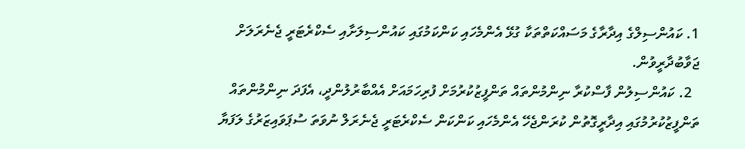1. ކައުންސިލްގެ އިދާރާގެ މަސައްކަތްތަކާ ގުޅޭ އެންމެހައި ކަންކަމުގައި ކައުންސިލަށާއި ސެކްރެޓަރީ ޖެނެރަލަށް ޖަވާބުދާރީވުން.
  2. ކައުންސިލުން ފާސްކުރާ ނިންމުންތައް ތަންފީޒުކުރުމަށް ފުރިހަމައަށް އެއްބާރުލުންދީ، އެފަދަ ނިންމުންތައް ތަންފީޒުކުރުމުގައި އިދާރީގޮތުން ކުރަންޖެހޭ އެންމެހައި ކަންކަން ސެކްރެޓަރީ ޖެނެރަލް ނުވަތަ ސުޕަވައިޒަރުގެ ލަފަޔާ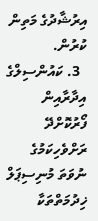އިރުޝާދުގެ މަތިން ކުރުން.
  3. ކައުންސިލްގެ އިދާރާއިން ފޯރުކޮށްދޭ ރަށްވެހިކަމުގެ ނުވަތަ މުނިސިޕަލް ޚިދުމަތްތަކާ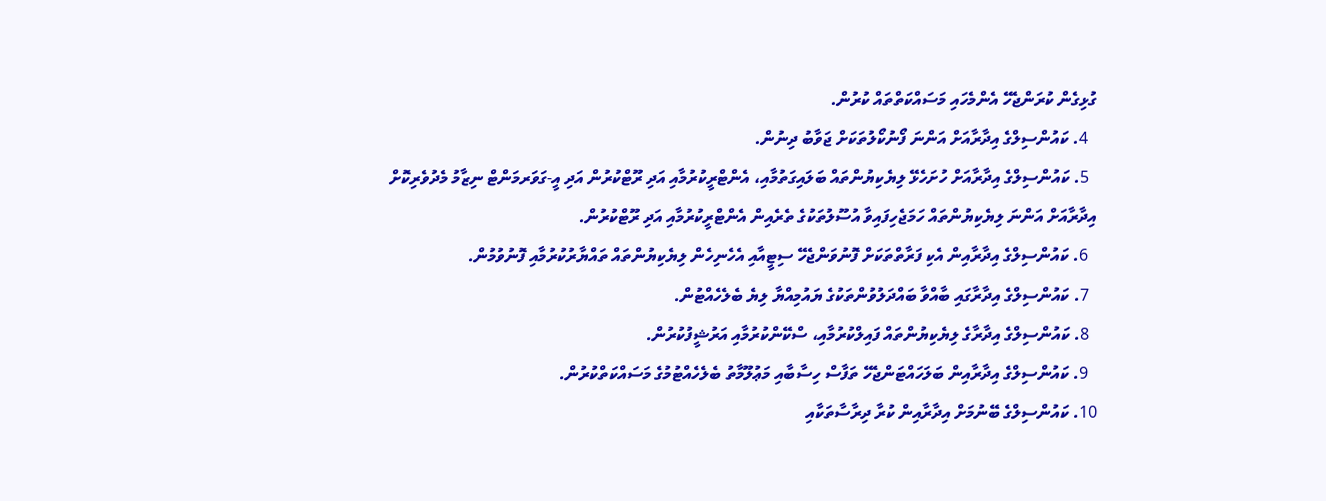ގުޅިގެން ކުރަންޖެހޭ އެންމެހައި މަސައްކަތްތައް ކުރުން.
  4. ކައުންސިލްގެ އިދާރާއަށް އަންނަ ފޯނުކޯލުތަކަށް ޖަވާބު ދިނުން.
  5. ކައުންސިލްގެ އިދާރާއަށް ހުށަހެޅޭ ލިޔެކިޔުންތައް ބަލައިގަތުމާއި، އެންޓްރީކުރުމާއި އަދި ރޫޓްކުރުން އަދި އީ-ގަވަރމަންޓް ނިޒާމު މެދުވެރިކޮށް އިދާރާއަށް އަންނަ ލިޔެކިޔުންތައް ހަމަޖެހިފައިވާ އުސޫލުތަކުގެ ތެރެއިން އެންޓްރީކުރުމާއި އަދި ރޫޓްކުރުން.
  6. ކައުންސިލްގެ އިދާރާއިން އެކި ފަރާތްތަކަށް ފޮނުވަންޖެހޭ ސިޓީއާއި އެހެނިހެން ލިޔެކިޔުންތައް ތައްޔާރުކުރުމާއި ފޮނުވުމުން.
  7. ކައުންސިލްގެ އިދާރާގައި ބާއްވާ ބައްދަލުވުންތަކުގެ ޔައުމިއްޔާ ލިޔެ ބެލެހެއްޓުން.
  8. ކައުންސިލްގެ އިދާރާގެ ލިޔެކިޔުންތައް ފައިލްކުރުމާއި، ސްކޭންކުރުމާއި އަރުޝީފުކުރުން.
  9. ކައުންސިލްގެ އިދާރާއިން ބަލަހައްޓަންޖެހޭ ތަފާސް ހިސާބާއި މަޢުލޫމާތު ބެލެހެއްޓުމުގެ މަސައްކަތްކުރުން.
10. ކައުންސިލްގެ ބޭނުމަށް އިދާރާއިން ކުރާ ދިރާސާތަކާއި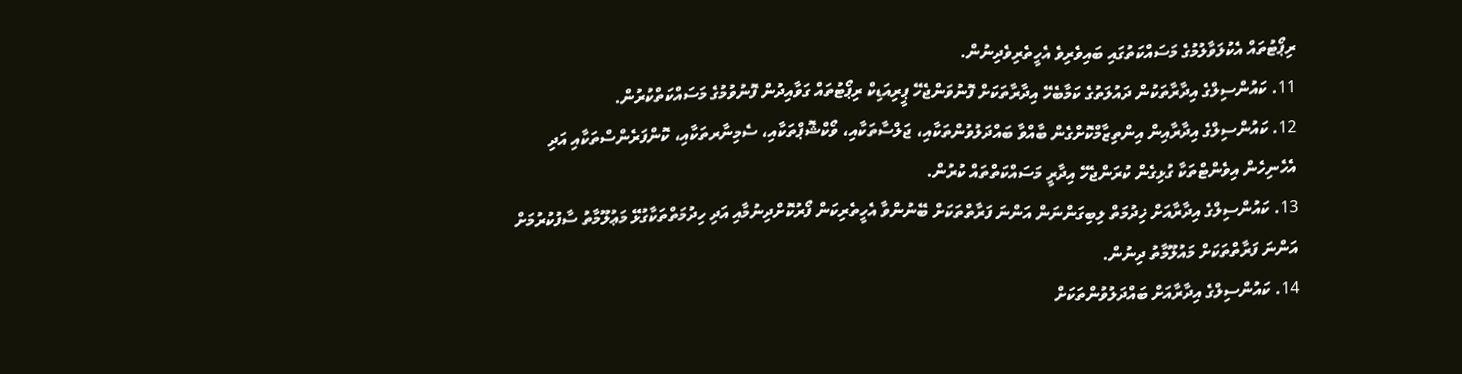ރިޕޯޓުތައް އެކުލަވާލުމުގެ މަސައްކަތުގައި ބައިވެރިވެ އެހީތެރިވެދިނުން.
11. ކައުންސިލްގެ އިދާރާތަކުން ދައުލަތުގެ ކަމާބެހޭ އިދާރާތަކަށް ފޮނުވަންޖެހޭ ޕީރިއަޑިކް ރިޕޯޓުތައް ގަވާއިދުން ފޮނުވުމުގެ މަސައްކަތްކުރުން.
12. ކައުންސިލްގެ އިދާރާއިން އިންތިޒާމްކޮށްގެން ބާއްވާ ބައްދަލުވުންތަކާއި، ޖަލްސާތަކާއި، ވޯކްޝޮޕްތަކާއި، ސެމިނާރތަކާއި، ކޮންފަރެންސްތަކާއި އަދި އެހެނިހެން އިވެންޓްތަކާ ގުޅިގެން ކުރަންޖެހޭ އިދާރީ މަސައްކަތްތައް ކުރުން.
13. ކައުންސިލްގެ އިދާރާއަށް ޚިދުމަތް ލިބިގަންނަން އަންނަ ފަރާތްތަކަށް ބޭނުންވާ އެހީތެރިކަން ފޯރުކޮށްދިނުމާއި އަދި ހިދުމަތްތަކާގުޅޭ މަޢުލޫމާތު ސާފުކުރުމަށް އަންނަ ފަރާތްތަކަށް މައުލޫމާތު ދިނުން.
14. ކައުންސިލްގެ އިދާރާއަށް ބައްދަލުވުންތަކަށް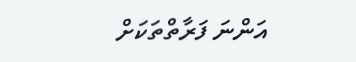އަންނަ ފަރާތްތަކަށް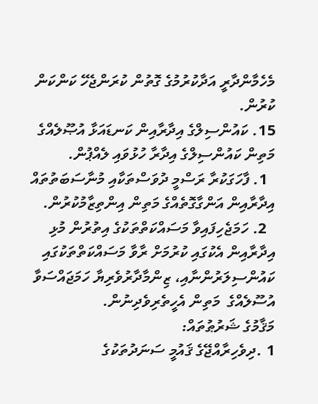މެހެމާންދާރީ އަދާކުރުމުގެ ގޮތުން ކުރަންޖެހޭ ކަންކަން ކުރުން.
15. ކައުންސިލްގެ އިދާރާއިން ކަނޑައަޅާ އުޞޫލެއްގެ މަތިން ކައުންސިލްގެ އިދާރާ ހުޅުވައި ލެއްޕުން.
  1. ފާހަގަކުރާ ރަސްމީ ދުވަސްތަކާއި މުނާސަބަތުތައް އިދާރާއިން އަންގާގޮތެއްގެ މަތިން އިންތިޒާމުކުރުން.
  2. ހަމަޖެހިފައިވާ މަސައްކަތްތަކުގެ އިތުރުން މުޅި އިދާރާއިން އެކުގައި ކުރުމަށް ރާވާ މަސައްކަތްތަކުގައި ކައުންސިލަރުންނާއި، ޒިންމާދާރުވެރިޔާ ހަމަޖައްސަވާ އުސޫލެއްގެ  މަތިން އެހީތެރިވެދިނުން.
މަޤާމުގެ ޝަރުޠުތައް:
1 .ދިވެހިރާއްޖޭގެ ޤައުމީ ސަނަދުތަކުގެ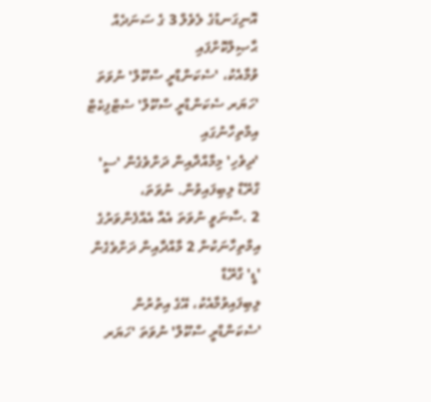އޮނިގަނޑުގެ ލެވެލް 3 ގެ ސަނަދެއް ޙާޞިލްކޮށްފައި
ވުމާއެކު، 'ސެކަންޑްރީ ސްކޫލް' ނުވަތަ 'ހަޔަރ ސެކަންޑްރީ ސްކޫލް' ސެޓްފިކެޓް އިމްތިހާނުގައި
'ދިވެހި' މިމާއްދާއިން ދަށްވެގެން 'ސީ' ގްރޭޑް ލިބިފައިވުން. ނުވަތަ،
2 .ސާނަވީ ނުވަތަ އެއާ އެއްފެންވަރުގެ އިމްތިހާނަކުން 2 މާއްދާއިން ދަށްވެގެން 'ޑީ' ގްރޭޑް
ލިބިފައިވުމާއެކު، އޭގެ އިތުރުން 'ސެކަންޑްރީ ސްކޫލް' ނުވަތަ 'ހަޔަރ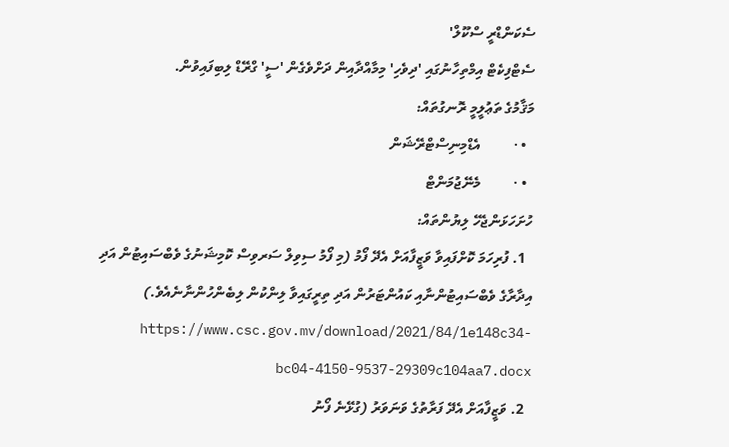ސެކަންޑްރީ ސްކޫލް'
ސެޓްފިކެޓް އިމްތިހާނުގައި 'ދިވެހި' މިމާއްދާއިން ދަށްވެގެން 'ސީ' ގްރޭޑް ލިބިފައިވުން.
މަޤާމުގެ ތަޢުލީމީ ރޮނގުތައް:
  • ·         އެޑްމިނިސްޓްރޭޝަން
  • ·         މެނޭޖުމަންޓް
ހުށަހަޅަންޖެހޭ ލިޔުންތައް:
  1. ފުރިހަމަ ކޮށްފައިވާ ވަޒީފާއަށް އެދޭ ފޯމު (މި ފޯމު ސިވިލް ސަރވިސް ކޮމިޝަނުގެ ވެބްސައިޓުން އަދި އިދާރާގެ ވެބްސައިޓުންނާއި ކައުންޓަރުން އަދި ތިރީގައިވާ ލިންކުން ލިބެންހުންނާނެއެވެ.)  https://www.csc.gov.mv/download/2021/84/1e148c34-bc04-4150-9537-29309c104aa7.docx
  2. ވަޒީފާއަށް އެދޭ ފަރާތުގެ ވަނަވަރު (ގުޅޭނެ ފޯނު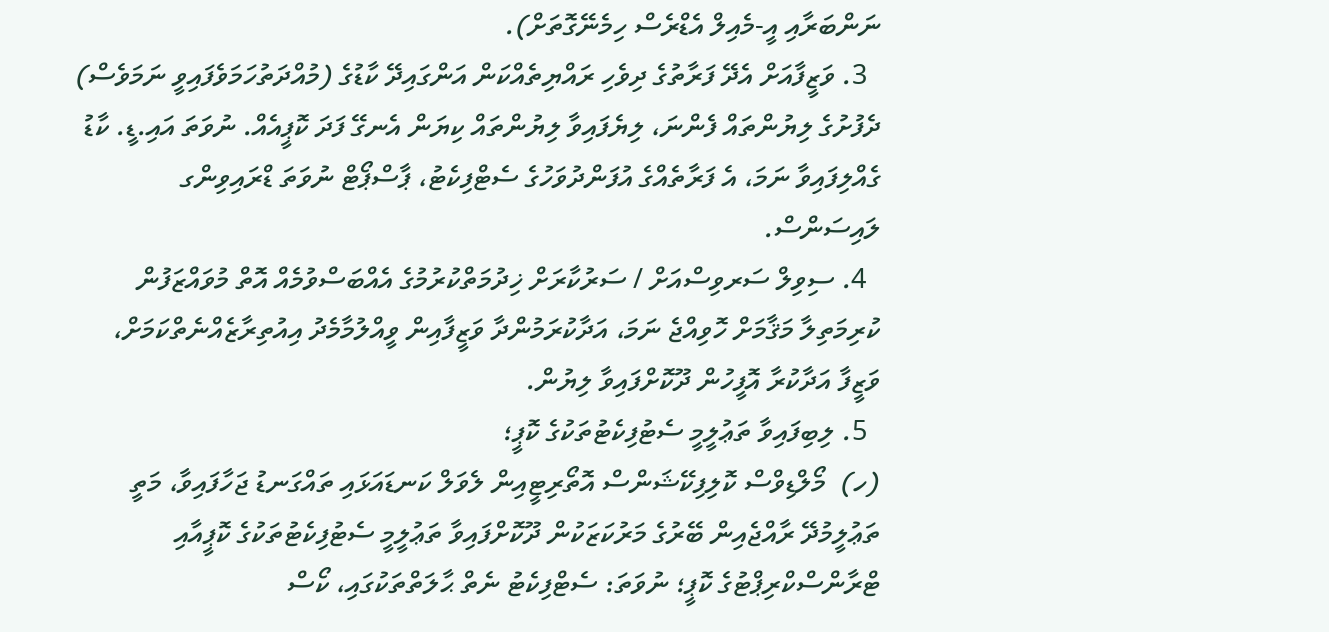ނަންބަރާއި އީ-މެއިލް އެޑްރެސް ހިމެނޭގޮތަށް).
  3. ވަޒީފާއަށް އެދޭ ފަރާތުގެ ދިވެހި ރައްޔިތެއްކަން އަންގައިދޭ ކާޑުގެ (މުއްދަތުހަމަވެފައިވީ ނަމަވެސް) ދެފުށުގެ ލިޔުންތައް ފެންނަ، ލިޔެފައިވާ ލިޔުންތައް ކިޔަން އެނގޭ ފަދަ ކޮޕީއެއް. ނުވަތަ އައި.ޑީ. ކާޑު ގެއްލިފައިވާ ނަމަ، އެ ފަރާތެއްގެ އުފަންދުވަހުގެ ސެޓްފިކެޓު، ޕާސްޕޯޓް ނުވަތަ ޑްރައިވިންގ ލައިސަންސް.
  4. ސިވިލް ސަރވިސްއަށް / ސަރުކާރަށް ޚިދުމަތްކުރުމުގެ އެއްބަސްވުމެއް އޮތް މުވައްޒަފުން ކުރިމަތިލާ މަޤާމަށް ހޮވިއްޖެ ނަމަ، އަދާކުރަމުންދާ ވަޒީފާއިން ވީއްލުމާމެދު އިއުތިރާޒެއްނެތްކަމަށް، ވަޒީފާ އަދާކުރާ އޮފީހުން ދޫކޮށްފައިވާ ލިޔުން.
  5. ލިބިފައިވާ ތަޢުލީމީ ސެޓުފިކެޓުތަކުގެ ކޮޕީ؛
(ހ)  މޯލްޑިވްސް ކޮލިފިކޭޝަންސް އޮތޯރިޓީއިން ލެވަލް ކަނޑައަޅައި ތައްގަނޑު ޖަހާފައިވާ، މަތީ ތަޢުލީމުދޭ ރާއްޖެއިން ބޭރުގެ މަރުކަޒަކުން ދޫކޮށްފައިވާ ތަޢުލީމީ ސެޓުފިކެޓުތަކުގެ ކޮޕީއާއި ޓްރާންސްކްރިޕްޓުގެ ކޮޕީ؛ ނުވަތަ: ސެޓްފިކެޓު ނެތް ޙާލަތްތަކުގައި، ކޯސް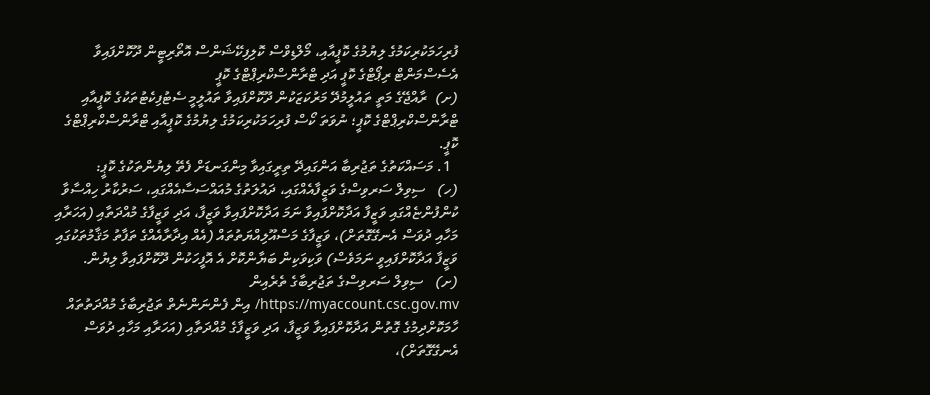ފުރިހަމަކުރިކަމުގެ ލިޔުމުގެ ކޮޕީއާއި، މޯލްޑިވްސް ކޮލިފިކޭޝަންސް އޮތޯރިޓީން ދޫކޮށްފައިވާ އެސެސްމަންޓް ރިޕޯޓްގެ ކޮޕީ އަދި ޓްރާންސްކްރިޕްޓްގެ ކޮޕީ
(ށ)  ރާއްޖޭގެ މަތީ ތައުލީމުދޭ މަރުކަޒަކުން ދޫކޮށްފައިވާ ތައުލީމީ ސެޓުފިކެޓުތަކުގެ ކޮޕީއާއި ޓްރާންސްކްރިޕްޓްގެ ކޮޕީ؛ ނުވަތަ ކޯސް ފުރިހަމަކުރިކަމުގެ ލިޔުމުގެ ކޮޕީއާއި ޓްރާންސްކްރިޕްޓްގެ ކޮޕީ.
  1. މަސައްކަތުގެ ތަޖުރިބާ އަންގައިދޭ ތިރީގައިވާ މިންގަނޑަށް ފެތޭ ލިޔުންތަކުގެ ކޮޕީ:
(ހ)   ސިވިލް ސަރވިސްގެ ވަޒީފާއެއްގައި، ދައުލަތުގެ މުއައްސަސާއެއްގައި، ސަރުކާރު ހިއްސާވާ ކުންފުންޏެއްގައި ވަޒީފާ އަދާކޮށްފައިވާ ނަމަ އަދާކޮށްފައިވާ ވަޒީފާ، އަދި ވަޒީފާގެ މުއްދަތާއި (އަހަރާއި މަހާއި ދުވަސް އެނގޭގޮތަށް)، ވަޒީފާގެ މަސްއޫލިއްޔަތުތައް (އެއް އިދާރާއެއްގެ ތަފާތު މަޤާމުތަކުގައި ވަޒީފާ އަދާކޮށްފައިވީ ނަމަވެސް) ވަކިވަކިން ބަޔާންކޮށް އެ އޮފީހަކުން ދޫކޮށްފައިވާ ލިޔުން.
(ށ)   ސިވިލް ސަރވިސްގެ ތަޖުރިބާގެ ތެރެއިން https://myaccount.csc.gov.mv/ އިން ފެންނަންނެތް ތަޖުރިބާގެ މުއްދަތުތައް ހާމަކޮށްދިމުގެ ގޮތުން އަދާކޮށްފައިވާ ވަޒީފާ، އަދި ވަޒީފާގެ މުއްދަތާއި (އަހަރާއި މަހާއި ދުވަސް އެނގޭގޮތަށް)،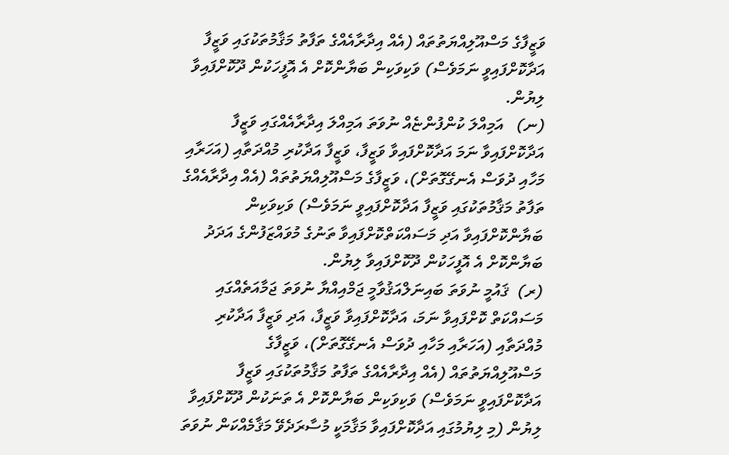ވަޒީފާގެ މަސްއޫލިއްޔަތުތައް (އެއް އިދާރާއެއްގެ ތަފާތު މަޤާމުތަކުގައި ވަޒީފާ އަދާކޮށްފައިވީ ނަމަވެސް) ވަކިވަކިން ބަޔާންކޮށް އެ އޮފީހަކުން ދޫކޮށްފައިވާ ލިޔުން.
(ނ)   އަމިއްލަ ކުންފުންޏެއް ނުވަތަ އަމިއްލަ އިދާރާއެއްގައި ވަޒީފާ އަދާކޮށްފައިވާ ނަމަ އަދާކޮށްފައިވާ ވަޒީފާ، ވަޒީފާ އަދާކުރި މުއްދަތާއި (އަހަރާއި މަހާއި ދުވަސް އެނގޭގޮތަށް)، ވަޒީފާގެ މަސްއޫލިއްޔަތުތައް (އެއް އިދާރާއެއްގެ ތަފާތު މަޤާމުތަކުގައި ވަޒީފާ އަދާކޮށްފައިވީ ނަމަވެސް) ވަކިވަކިން ބަޔާންކޮށްފައިވާ އަދި މަސައްކަތްކޮށްފައިވާ ތަނުގެ މުވައްޒަފުންގެ އަދަދު ބަޔާންކޮށް އެ އޮފީހަކުން ދޫކޮށްފައިވާ ލިޔުން.
(ރ)  ޤައުމީ ނުވަތަ ބައިނަލްއަޤުވާމީ ޖަމްއިއްޔާ ނުވަތަ ޖަމާއަތެއްގައި މަސައްކަތް ކޮށްފައިވާ ނަމަ، އަދާކޮށްފައިވާ ވަޒީފާ، އަދި ވަޒީފާ އަދާކުރި މުއްދަތާއި (އަހަރާއި މަހާއި ދުވަސް އެނގޭގޮތަށް)، ވަޒީފާގެ މަސްއޫލިއްޔަތުތައް (އެއް އިދާރާއެއްގެ ތަފާތު މަޤާމުތަކުގައި ވަޒީފާ އަދާކޮށްފައިވީ ނަމަވެސް) ވަކިވަކިން ބަޔާންކޮށް އެ ތަނަކުން ދޫކޮށްފައިވާ ލިޔުން (މި ލިޔުމުގައި އަދާކޮށްފައިވާ މަޤާމަކީ މުސާރަދެވޭ މަޤާމެއްކަން ނުވަތަ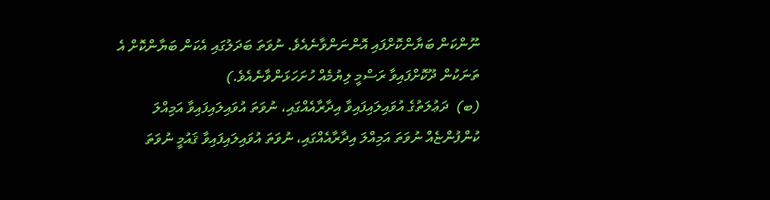ނޫންކަން ބަޔާންކޮށްފައި އޮންނަންވާނެއެވެ. ނުވަތަ ބަދަލުގައި އެކަން ބަޔާންކޮށް އެ ތަނަކުން ދޫކޮށްފައިވާ ރަސްމީ ލިޔުމެއް ހުށަހަޅަންވާނެއެވެ.)
(ބ)  ދަޢުލަތުގެ އުވައިލައިފައިވާ އިދާރާއެއްގައި، ނުވަތަ އުވައިލައިފައިވާ އަމިއްލަ ކުންފުންޏެއް ނުވަތަ އަމިއްލަ އިދާރާއެއްގައި، ނުވަތަ އުވައިލައިފައިވާ ޤައުމީ ނުވަތަ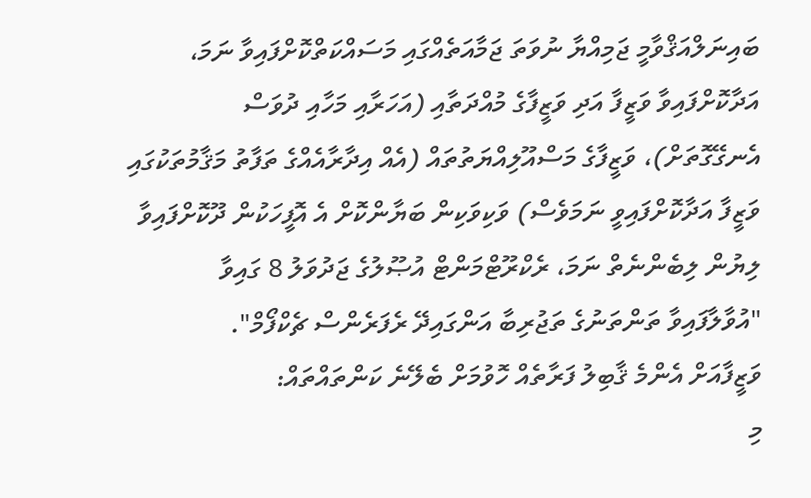ބައިނަލްއަޤްވާމީ ޖަމިއްޔާ ނުވަތަ ޖަމާއަތެއްގައި މަސައްކަތްކޮށްފައިވާ ނަމަ، އަދާކޮށްފައިވާ ވަޒީފާ އަދި ވަޒީފާގެ މުއްދަތާއި (އަހަރާއި މަހާއި ދުވަސް އެނގޭގޮތަށް)، ވަޒީފާގެ މަސްއޫލިއްޔަތުތައް (އެއް އިދާރާއެއްގެ ތަފާތު މަޤާމުތަކުގައި ވަޒީފާ އަދާކޮށްފައިވީ ނަމަވެސް) ވަކިވަކިން ބަޔާންކޮށް އެ އޮފީހަކުން ދޫކޮށްފައިވާ ލިޔުން ލިބެންނެތް ނަމަ، ރެކްރޫޓްމަންޓް އުޞޫލުގެ ޖަދުވަލު 8 ގައިވާ "އުވާލާފައިވާ ތަންތަނުގެ ތަޖުރިބާ އަންގައިދޭ ރެފަރެންސް ޗެކްފޯމް".
ވަޒީފާއަށް އެންމެ ޤާބިލު ފަރާތެއް ހޮވުމަށް ބެލޭނެ ކަންތައްތައް:
މި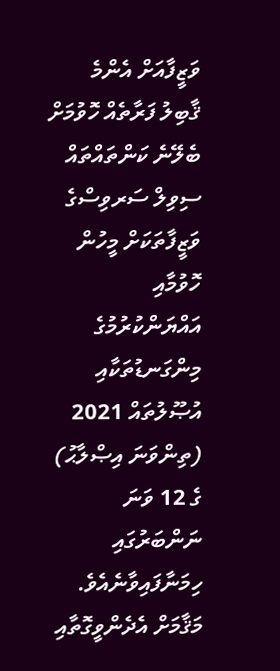ވަޒީފާއަށް އެންމެ ޤާބިލު ފަރާތެއް ހޮވުމަށް ބެލޭނެ ކަންތައްތައް ސިވިލް ސަރވިސްގެ ވަޒީފާތަކަށް މީހުން ހޮވުމާއި އައްޔަންކުރުމުގެ މިންގަނޑުތަކާއި އުޞޫލުތައް 2021 (ތިންވަނަ އިޞްލާޙު) ގެ 12 ވަނަ ނަންބަރުގައި ހިމަނާފައިވާނެއެވެ.
މަޤާމަށް އެދެންވީގޮތާއި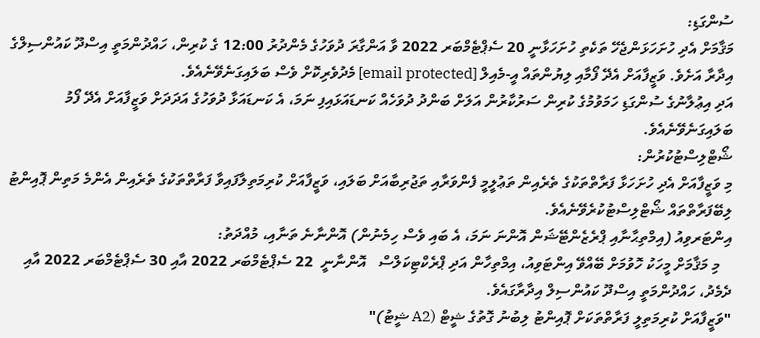ސުންގަޑި:
މަޤާމަށް އެދި ހުށަހަޅަންޖެހޭ ތަކެތި ހުށަހަޅާނީ 20 ސެޕްޓެމްބަރ 2022 ވާ އަންގާރަ ދުވަހުގެ މެންދުރު 12:00 ގެ ކުރިން، ހައްދުންމަތީ އިސްދޫ ކައުންސިލްގެ އިދާރާ އަށެވެ. ވަޒީފާއަށް އެދޭ ފޯމާއި ލިޔުންތައް އީ-މެއިލް [email protected] މެދުވެރިކޮށް ވެސް ބަލައިގަނެވޭނެއެވެ.
އަދި އިޢުލާނުގެ ސުންގަޑި ހަމަވުމުގެ ކުރިން ސަރުކާރުން އަލަށް ބަންދު ދުވަހެއް ކަނޑައަޅައިފި ނަމަ، އެ ކަނޑައަޅާ ދުވަހުގެ އަދަދަށް ވަޒީފާއަށް އެދޭ ފޯމު ބަލައިގަނެވޭނެއެވެ.
ޝޯޓްލިސްޓުކުރުން:
މި ވަޒީފާއަށް އެދި ހުށަހަޅާ ފަރާތްތަކުގެ ތެރެއިން ތަޢުލީމީ ފެންވަރާއި ތަޖުރިބާއަށް ބަލައި، ވަޒީފާއަށް ކުރިމަތިލާފައިވާ ފަރާތްތަކުގެ ތެރެއިން އެންމެ މަތިން ޕޮއިންޓު ލިބޭފަރާތްތައް ޝޯޓްލިސްޓުކުރެވޭނެއެވެ.
އިންޓަރވިއު (އިމްތިޙާނާއި ޕްރެޒެންޓޭޝަން އޮންނަ ނަމަ، އެ ބައި ވެސް ހިމެނުން) އޮންނާނެ ތަނާއި، މުއްދަތު:
   މި މަޤާމަށް މީހަކު ހޮވުމަށް ބޭއްވޭ އިންޓަވިއު، އިމްތިހާން އަދި ޕްރެކްޓިކަލްސް   އޮންނާނީ  22 ސެޕްޓެމްބަރ 2022 އާއި 30 ސެޕްޓެމްބަރ 2022 އާއި ދެމެދު، ހައްދުންމަތީ އިސްދޫ ކައުންސިލް އިދާރާގައެވެ.
"ވަޒީފާއަށް ކުރިމަތިލީ ފަރާތްތަކަށް ޕޮއިންޓު ލިބުނު ގޮތުގެ ޝީޓް (A2 ޝީޓު)"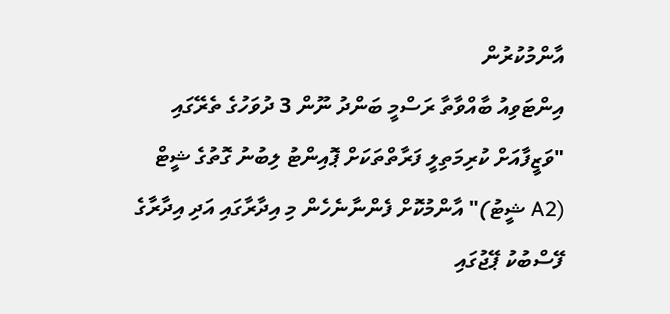އާންމުކުރުން
އިންޓަވިއު ބާއްވާތާ ރަސްމީ ބަންދު ނޫން 3 ދުވަހުގެ ތެރޭގައި "ވަޒީފާއަށް ކުރިމަތިލީ ފަރާތްތަކަށް ޕޮއިންޓު ލިބުނު ގޮތުގެ ޝީޓް (A2 ޝީޓު)" އާންމުކޮށް ފެންނާނެހެން މި އިދާރާގައި އަދި އިދާރާގެ ފޭސްބުކު ޕޭޖުގައި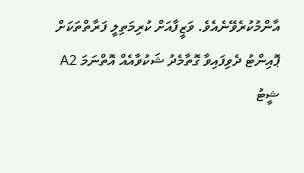އާންމުކުރެވޭނެއެވެ. ވަޒީފާއަށް ކުރިމަތިލީ ފަރާތްތަކަށް ޕޮއިންޓު ދެވިފައިވާ ގޮތާމެދު ޝަކުވާއެއް އޮތްނަމަ A2 ޝީޓު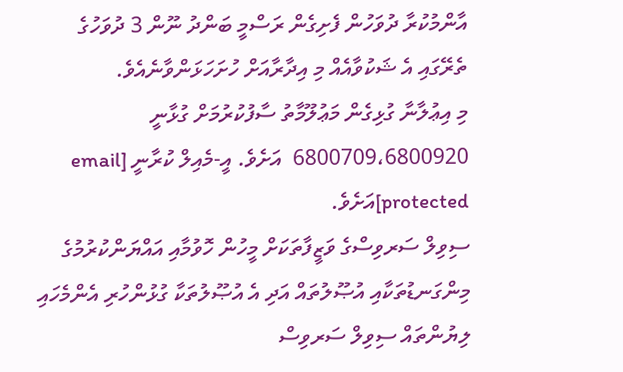އާންމުކުރާ ދުވަހުން ފެށިގެން ރަސްމީ ބަންދު ނޫން 3 ދުވަހުގެ ތެރޭގައި އެ ޝަކުވާއެއް މި އިދާރާއަށް ހުށަހަޅަންވާނެއެވެ.
މި އިޢުލާނާ ގުޅިގެން މަޢުލޫމާތު ސާފުކުރުމަށް ގުޅާނީ 6800709،6800920  އަށެވެ. އީ-މެއިލް ކުރާނީ [email protected]އަށެވެ.
ސިވިލް ސަރވިސްގެ ވަޒީފާތަކަށް މީހުން ހޮވުމާއި އައްޔަންކުރުމުގެ މިންގަނޑުތަކާއި އުޞޫލުތައް އަދި އެ އުޞޫލުތަކާ ގުޅުންހުރި އެންމެހައި ލިޔުންތައް ސިވިލް ސަރވިސް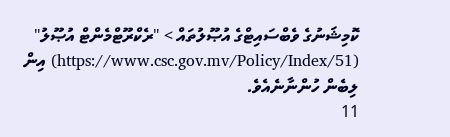ކޮމިޝަނުގެ ވެބްސައިޓްގެ އުޞޫލުތައް > "ރެކްރޫޓްމެންޓް އުޞޫލު" (https://www.csc.gov.mv/Policy/Index/51) އިން ލިބެން ހުންނާނެއެވެ.
11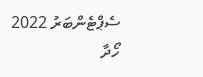ސެޕްޓެންބަރު 2022
ހޯދާ